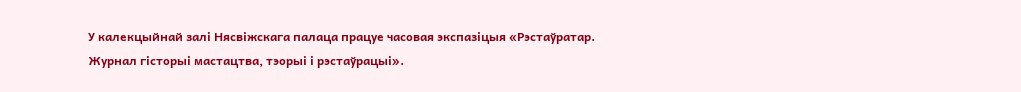У калекцыйнай залі Нясвіжскага палаца працуе часовая экспазіцыя «Рэстаўратар. Журнал гісторыі мастацтва, тэорыі і рэстаўрацыі».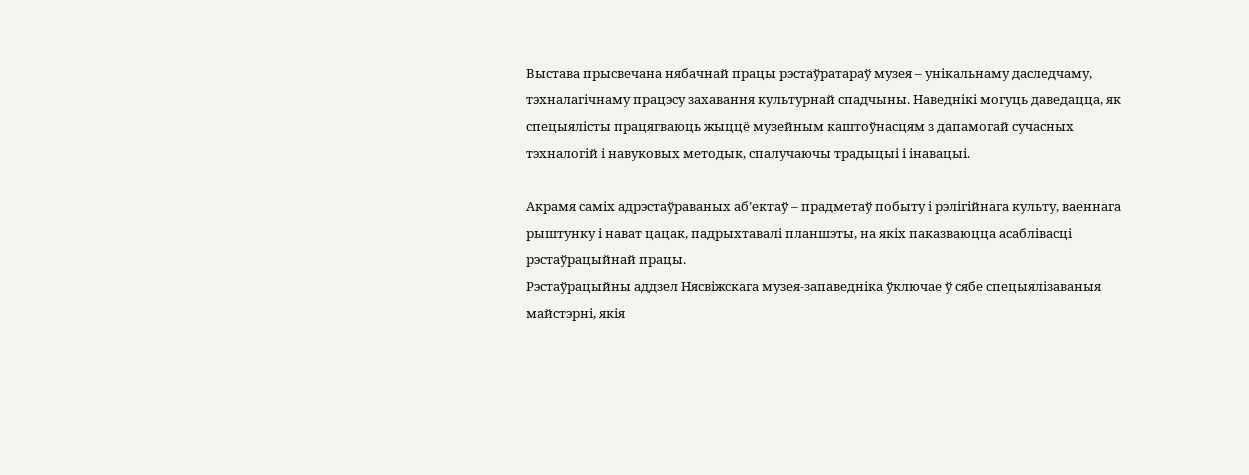Выстава прысвечана нябачнай працы рэстаўратараў музея – унікальнаму даследчаму, тэхналагічнаму працэсу захавання культурнай спадчыны. Наведнікі могуць даведацца, як спецыялісты працягваюць жыццё музейным каштоўнасцям з дапамогай сучасных тэхналогій і навуковых методык, спалучаючы традыцыі і інавацыі.

Акрамя саміх адрэстаўраваных аб’ектаў – прадметаў побыту і рэлігійнага культу, ваеннага рыштунку і нават цацак, падрыхтавалі планшэты, на якіх паказваюцца асаблівасці рэстаўрацыйнай працы.
Рэстаўрацыйны аддзел Нясвіжскага музея-запаведніка ўключае ў сябе спецыялізаваныя майстэрні, якія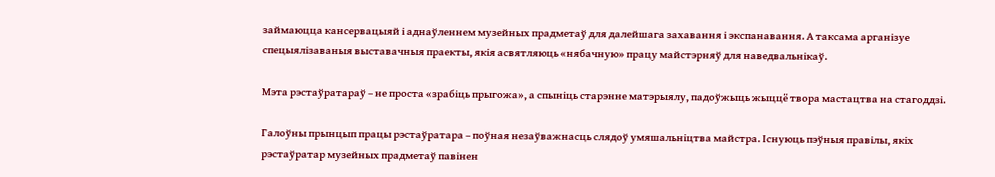займаюцца кансервацыяй і аднаўленнем музейных прадметаў для далейшага захавання і экспанавання. А таксама арганізуе спецыялізаваныя выставачныя праекты, якія асвятляюць «нябачную» працу майстэрняў для наведвальнікаў.

Мэта рэстаўратараў – не проста «зрабіць прыгожа», а спыніць старэнне матэрыялу, падоўжыць жыццё твора мастацтва на стагоддзі.

Галоўны прынцып працы рэстаўратара – поўная незаўважнасць слядоў умяшальніцтва майстра. Існуюць пэўныя правілы, якіх рэстаўратар музейных прадметаў павінен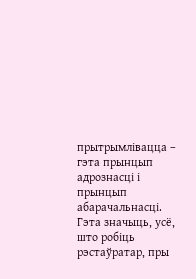прытрымлівацца – гэта прынцып адрознасці і прынцып абарачальнасці. Гэта значыць, усё, што робіць рэстаўратар, пры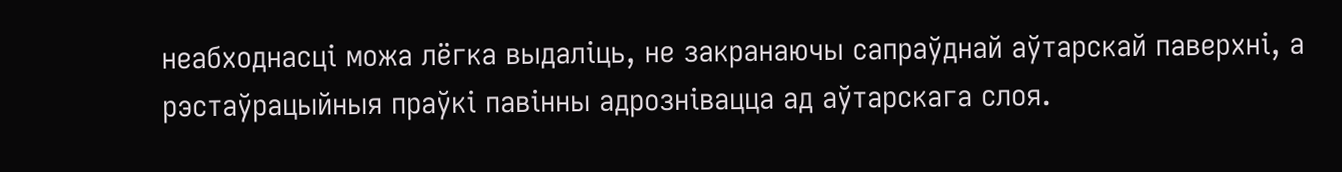неабходнасці можа лёгка выдаліць, не закранаючы сапраўднай аўтарскай паверхні, а рэстаўрацыйныя праўкі павінны адрознівацца ад аўтарскага слоя.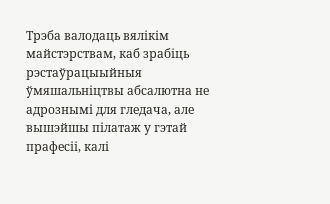Трэба валодаць вялікім майстэрствам, каб зрабіць рэстаўрацыыйныя ўмяшальніцтвы абсалютна не адрознымі для гледача, але вышэйшы пілатаж у гэтай прафесіі, калі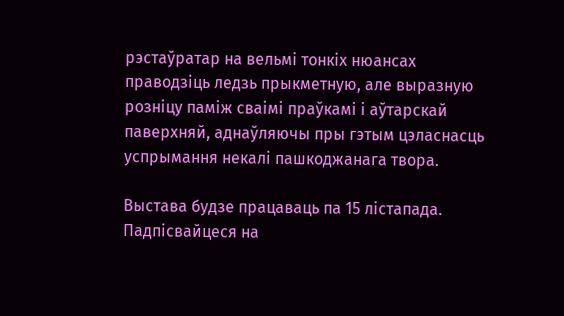рэстаўратар на вельмі тонкіх нюансах праводзіць ледзь прыкметную, але выразную розніцу паміж сваімі праўкамі і аўтарскай паверхняй, аднаўляючы пры гэтым цэласнасць успрымання некалі пашкоджанага твора.

Выстава будзе працаваць па 15 лістапада.
Падпісвайцеся на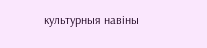культурныя навіны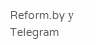Reform.by у Telegram